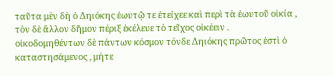ταῦτα μὲν δὴ ὁ Δηιόκης ἑωυτῷ τε ἐτείχεε καὶ περὶ τὰ ἑωυτοῦ οἰκία , τὸν δὲ ἄλλον δῆμον πέριξ ἐκέλευε τὸ τεῖχος οἰκέειν . οἰκοδομηθέντων δὲ πάντων κόσμον τόνδε Δηιόκης πρῶτος ἐστὶ ὁ καταστησάμενος , μήτε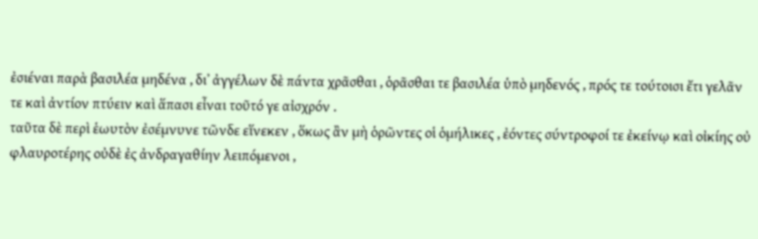ἐσιέναι παρὰ βασιλέα μηδένα , διʼ ἀγγέλων δὲ πάντα χρᾶσθαι , ὁρᾶσθαι τε βασιλέα ὑπὸ μηδενός , πρός τε τούτοισι ἔτι γελᾶν τε καὶ ἀντίον πτύειν καὶ ἅπασι εἶναι τοῦτό γε αἰσχρόν .
ταῦτα δὲ περὶ ἑωυτὸν ἐσέμνυνε τῶνδε εἵνεκεν , ὅκως ἂν μὴ ὁρῶντες οἱ ὁμήλικες , ἐόντες σύντροφοί τε ἐκείνῳ καὶ οἰκίης οὐ φλαυροτέρης οὐδὲ ἐς ἀνδραγαθίην λειπόμενοι ,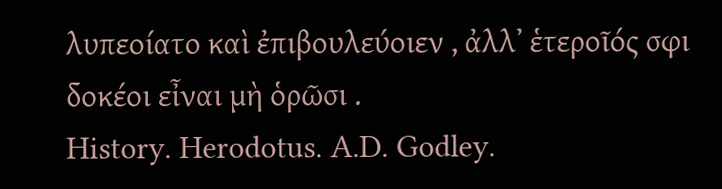λυπεοίατο καὶ ἐπιβουλεύοιεν , ἀλλʼ ἑτεροῖός σφι δοκέοι εἶναι μὴ ὁρῶσι .
History. Herodotus. A.D. Godley.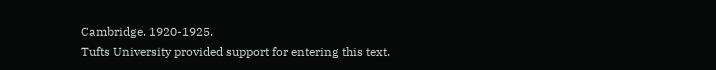Cambridge. 1920-1925.
Tufts University provided support for entering this text.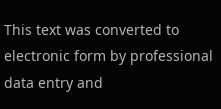This text was converted to electronic form by professional data entry and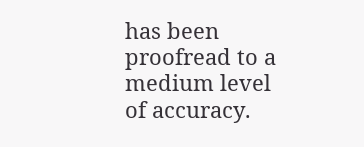has been proofread to a medium level of accuracy.